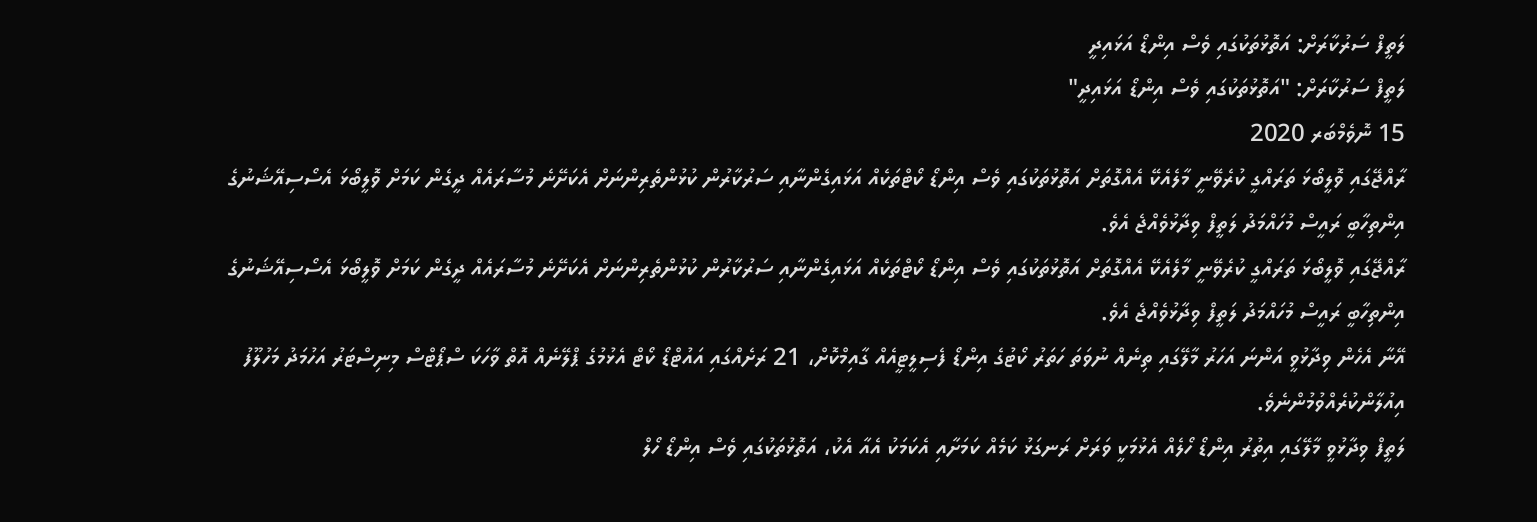ލަތީފް ސަރުކާރަށް: އަތޮޅުތަކުގައި ވެސް އިންޑޯ އަޅައިދީ
ލަތީފް ސަރުކާރަށް: "އަތޮޅުތަކުގައި ވެސް އިންޑޯ އަޅައިދީ"
15 ނޮވެމްބަރ 2020
ރާއްޖޭގައި ވޮލީބޯޅަ ތަރައްގީ ކުރެވޭނީ މާލެއެކޭ އެއްގޮތަށް އަތޮޅުތަކުގައި ވެސް އިންޑޯ ކޯޓްތަކެއް އަޅައިގެންނާއި ސަރުކާރުން ކުޅުންތެރިންނަށް އެކަށޭނެ މުސާރައެއް ދީގެން ކަމަށް ވޮލީބޯޅަ އެސޯސިއޭޝަނުގެ އިންތިހާބީ ރައީސް މުހައްމަދު ލަތީފް ވިދާޅުވެއްޖެ އެވެ.
ރާއްޖޭގައި ވޮލީބޯޅަ ތަރައްގީ ކުރެވޭނީ މާލެއެކޭ އެއްގޮތަށް އަތޮޅުތަކުގައި ވެސް އިންޑޯ ކޯޓްތަކެއް އަޅައިގެންނާއި ސަރުކާރުން ކުޅުންތެރިންނަށް އެކަށޭނެ މުސާރައެއް ދީގެން ކަމަށް ވޮލީބޯޅަ އެސޯސިއޭޝަނުގެ އިންތިހާބީ ރައީސް މުހައްމަދު ލަތީފް ވިދާޅުވެއްޖެ އެވެ.
އޭނާ އެހެން ވިދާޅުވީ އަންނަ އަހަރު މާލޭގައި ތިނެއް ނުވަތަ ހަތަރު ކޯޓުގެ އިންޑޯ ފެސިލީޓީއެއް ގާއިމްކޮށް، 21 ރަށެއްގައި އައުޓްޑޯ ކޯޓް އެޅުމުގެ ޕްލޭނެއް އޮތް ވާހަކަ ސްޕޯޓްސް މިނިސްޓަރު އަހުމަދު މަހުލޫފު އިއުލާންކުރެއްވުމުންނެވެ.
ލަތީފް ވިދާޅުވީ މާލޭގައި އިތުރު އިންޑޯ ހޯލެއް އެޅުމަކީ ވަރަށް ރަނގަޅު ކަމެއް ކަމަށާއި އެކަމަކު އެއާ އެކު، އަތޮޅުތަކުގައި ވެސް އިންޑޯ ހޯލް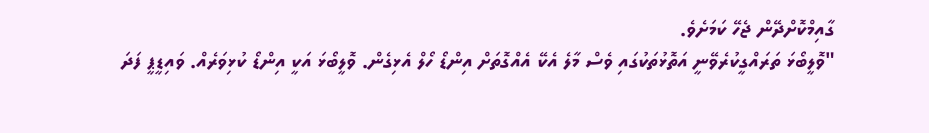ގާއިމްކޮށްދޭން ޖެހޭ ކަމަށެވެ.
"ވޮލީބޯޅަ ތަރައްގީކުރެވޭނީ އަތޮޅުތަކުގައި ވެސް މާލެ އެކޭ އެއްގޮތަށް އިންޑޯ ހޯލް އެޅިގެން. ވޮލީބޯޅަ އަކީ އިންޑޯ ކުޅިވަރެއް. ވައިޑީޕީ ފަދަ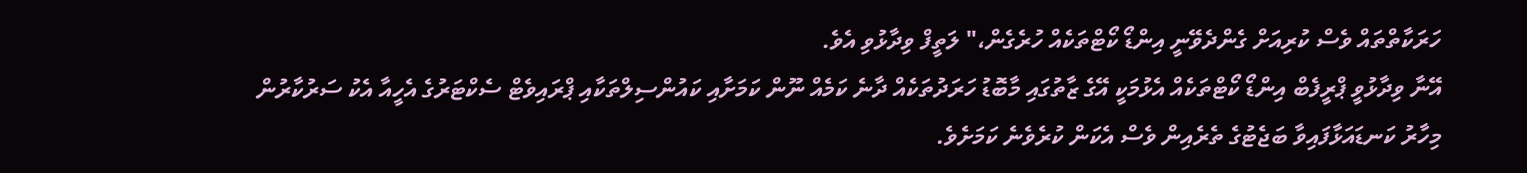ހަރަކާތްތައް ވެސް ކުރިއަށް ގެންދެވޭނީ އިންޑޯ ކޯޓްތަކެއް ހުރެގެން،" ލަތީފް ވިދާޅުވި އެވެ.
އޭނާ ވިދާޅުވީ ޕްރީފެބް އިންޑޯ ކޯޓްތަކެއް އެޅުމަކީ އޭގެ ޒާތުގައި މާބޮޑު ހަރަދުތަކެއް ދާނެ ކަމެއް ނޫން ކަމަށާއި ކައުންސިލްތަކާއި ޕްރައިވެޓް ސެކްޓަރުގެ އެހީއާ އެކު ސަރުކާރުން މިހާރު ކަނޑައަޅާފައިވާ ބަޖެޓުގެ ތެރެއިން ވެސް އެކަން ކުރެވެނެ ކަމަށެވެ.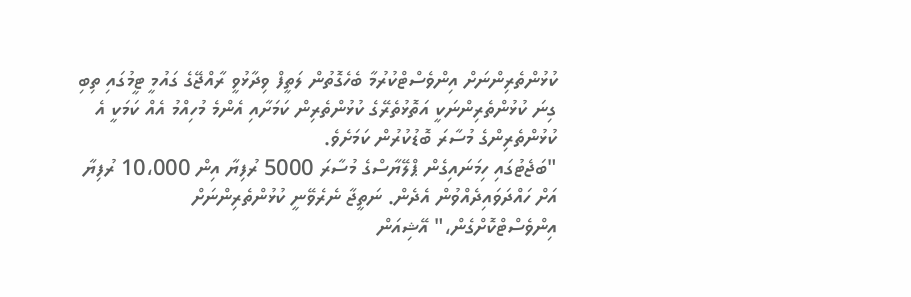ކުޅުންތެރިންނަށް އިންވެސްޓްކުރުމާ ބެހެގޮތުން ލަތީފް ވިދާޅުވީ ރާއްޖޭގެ ގައުމީ ޓީމުގައި ތިބި ގިނަ ކުޅުންތެރިންނަކީ އަތޮޅުތެރޭގެ ކުޅުންތެރިން ކަމަށާއި އެންމެ މުހިއްމު އެއް ކަމަކީ އެ ކުޅުންތެރިންގެ މުސާރަ ބޮޑުކުރުން ކަމަށެވެ.
"ބަޖެޓުގައި ހިމަނައިގެން ޕްލޭޔާސްގެ މުސާރަ 5000 ރުފިޔާ އިން 10،000 ރުފިޔާ އަށް ހައްދަވައިދެއްވުން އެދެން. ނަތީޖާ ނެރެވޭނީ ކުޅުންތެރިންނަށް އިންވެސްޓްކޮށްގެން،" އޭޝިއަން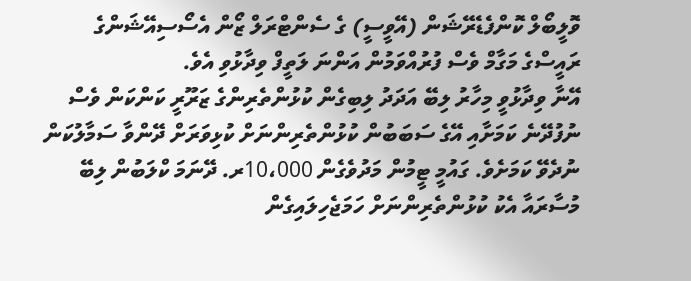ވޮލީބޯލް ކޮންފެޑެރޭޝަން (އޭވީސީ) ގެ ސެންޓްރަލް ޒޯން އެސޯސިއޭޝަންގެ ރައީސްގެ މަގާމް ވެސް ފުރުއްވަމުން އަންނަ ލަތީފް ވިދާޅުވި އެވެ.
އޭނާ ވިދާޅުވީ މިހާރު ލިބޭ އަދަދު ލިބިގެން ކުޅުންތެރިންގެ ޒަރޫރީ ކަންކަން ވެސް ނުފުދޭނެ ކަމަށާއި އޭގެ ސަބަބުން ކުޅުންތެރިންނަށް ކުޅިވަރަށް ދޭންވާ ސަމާލުކަން ނުދެވޭ ކަމަށެވެ. ގައުމީ ޓީމުން މަދުވެގެން 10،000ރ. ދޭނަމަ ކްލަބުން ލިބޭ މުސާރައާ އެކު ކުޅުންތެރިންނަށް ހަމަޖެހިލައިގެން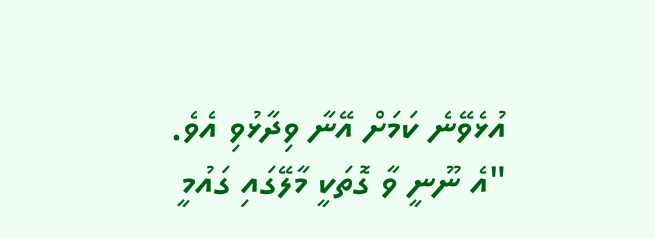އުޅެވޭނެ ކަމަށް އޭނާ ވިދާޅުވި އެވެ.
"އެ ނޫނީ ވާ ގޮތަކީ މާލޭގައި ގައުމީ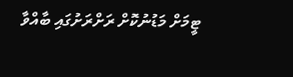ޓީމަށް މަޑުނުކޮށް ރަށްރަށުގައި ބާއްވާ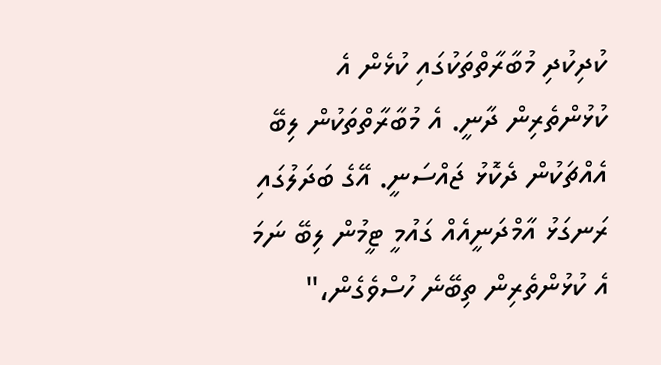ކުދިކުދި މުބާރާތްތަކުގައި ކުޅެން އެ ކުޅުންތެރިން ދާނީ. އެ މުބާރާތްތަކުން ލިބޭ އެއްޗަކުން ދެކޮޅު ޖައްސަނީ. އޭގެ ބަދަލުގައި ރަނގަޅު އާމްދަނީއެއް ގައުމީ ޓީމުން ލިބޭ ނަމަ އެ ކުޅުންތެރިން ތިބޭނެ ހުސްވެގެން،"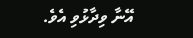އޭނާ ވިދާޅުވި އެވެ.